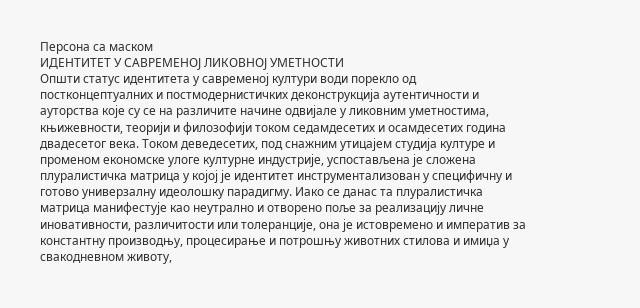Персона са маском
ИДЕНТИТЕТ У САВРЕМЕНОЈ ЛИКОВНОЈ УМЕТНОСТИ
Општи статус идентитета у савременој култури води порекло од постконцептуалних и постмодернистичких деконструкција аутентичности и ауторства које су се на различите начине одвијале у ликовним уметностима, књижевности, теорији и филозофији током седамдесетих и осамдесетих година двадесетог века. Током деведесетих, под снажним утицајем студија културе и променом економске улоге културне индустрије, успостављена је сложена плуралистичка матрица у којој је идентитет инструментализован у специфичну и готово универзалну идеолошку парадигму. Иако се данас та плуралистичка матрица манифестује као неутрално и отворено поље за реализацију личне иновативности, различитости или толеранције, она је истовремено и императив за константну производњу, процесирање и потрошњу животних стилова и имиџа у свакодневном животу,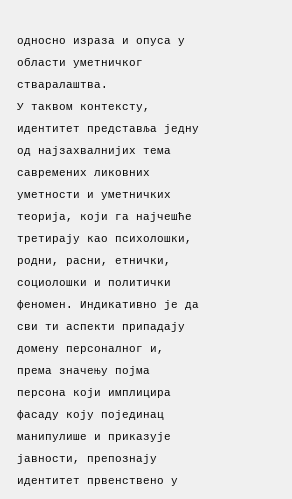односно израза и опуса у области уметничког стваралаштва.
У таквом контексту, идентитет представља једну од најзахвалнијих тема савремених ликовних уметности и уметничких теорија, који га најчешће третирају као психолошки, родни, расни, етнички, социолошки и политички феномен. Индикативно је да сви ти аспекти припадају домену персоналног и, према значењу појма персона који имплицира фасаду коју појединац манипулише и приказује јавности, препознају идентитет првенствено у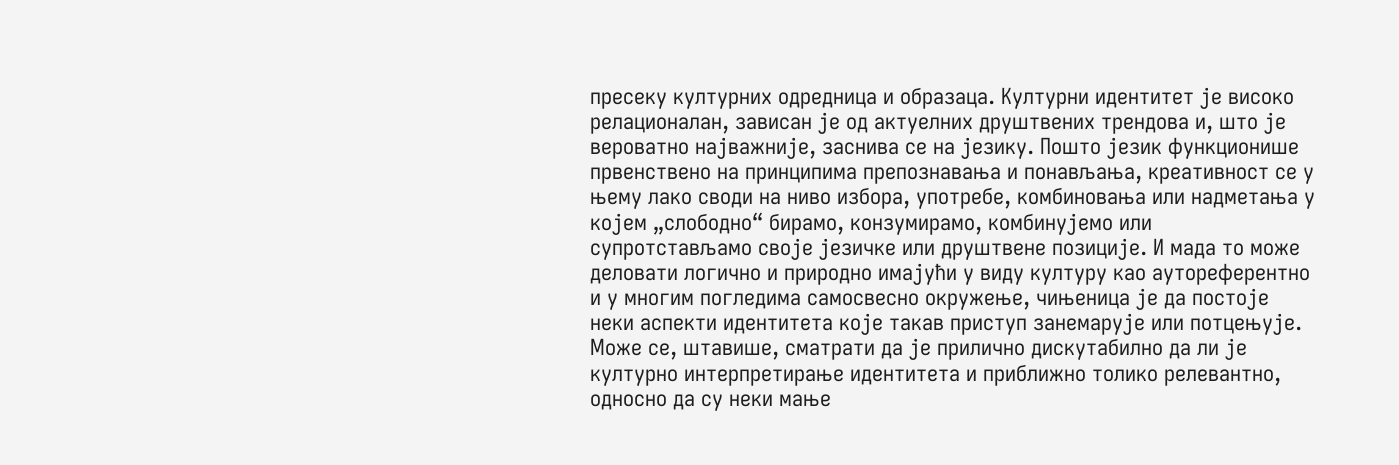пресеку културних одредница и образаца. Културни идентитет је високо релационалан, зависан је од актуелних друштвених трендова и, што је вероватно најважније, заснива се на језику. Пошто језик функционише првенствено на принципима препознавања и понављања, креативност се у њему лако своди на ниво избора, употребе, комбиновања или надметања у којем „слободно“ бирамо, конзумирамо, комбинујемо или супротстављамо своје језичке или друштвене позиције. И мада то може деловати логично и природно имајући у виду културу као аутореферентно и у многим погледима самосвесно окружење, чињеница је да постоје неки аспекти идентитета које такав приступ занемарује или потцењује. Може се, штавише, сматрати да је прилично дискутабилно да ли је културно интерпретирање идентитета и приближно толико релевантно, односно да су неки мање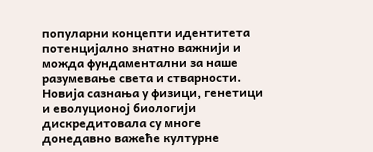популарни концепти идентитета потенцијално знатно важнији и можда фундаментални за наше разумевање света и стварности.
Новија сазнања у физици, генетици и еволуционој биологији дискредитовала су многе донедавно важеће културне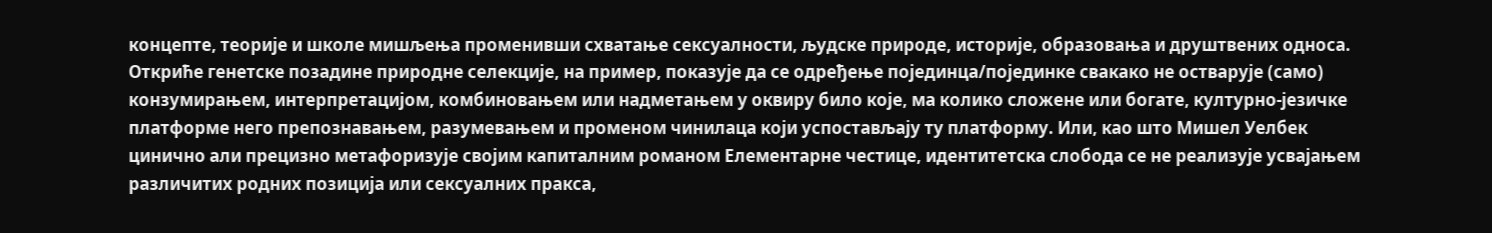концепте, теорије и школе мишљења променивши схватање сексуалности, људске природе, историје, образовања и друштвених односа. Откриће генетске позадине природне селекције, на пример, показује да се одређење појединца/појединке свакако не остварује (само) конзумирањем, интерпретацијом, комбиновањем или надметањем у оквиру било које, ма колико сложене или богате, културно‑језичке платформе него препознавањем, разумевањем и променом чинилаца који успостављају ту платформу. Или, као што Мишел Уелбек цинично али прецизно метафоризује својим капиталним романом Елементарне честице, идентитетска слобода се не реализује усвајањем различитих родних позиција или сексуалних пракса,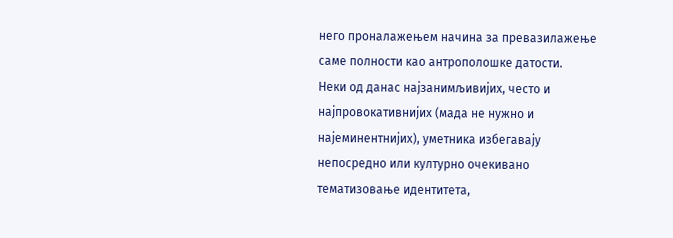него проналажењем начина за превазилажење саме полности као антрополошке датости.
Неки од данас најзанимљивијих, често и најпровокативнијих (мада не нужно и најеминентнијих), уметника избегавају непосредно или културно очекивано тематизовање идентитета,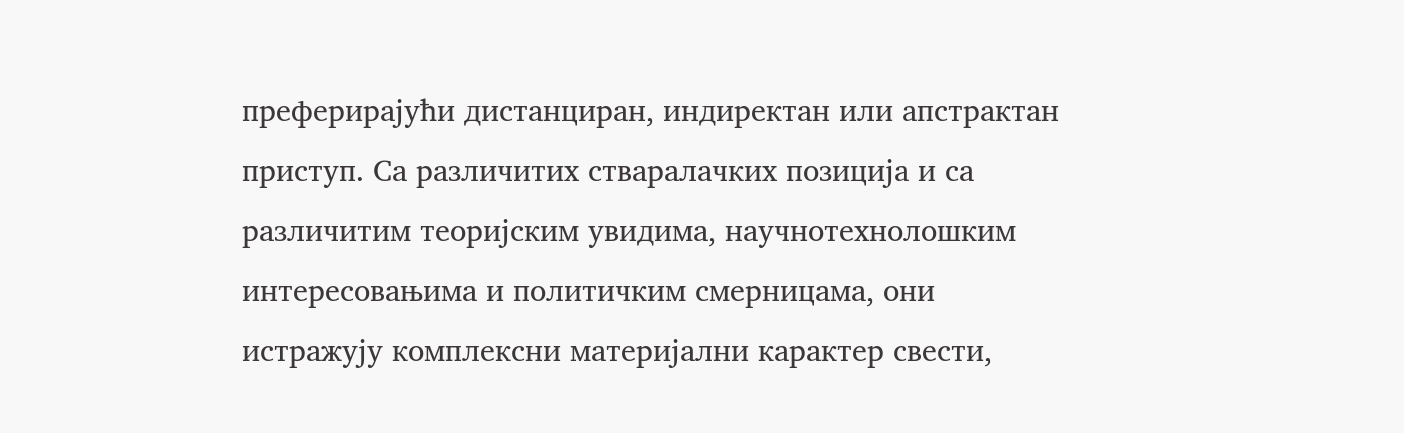преферирајући дистанциран, индиректан или апстрактан приступ. Са различитих стваралачких позиција и са различитим теоријским увидима, научнотехнолошким интересовањима и политичким смерницама, они истражују комплексни материјални карактер свести,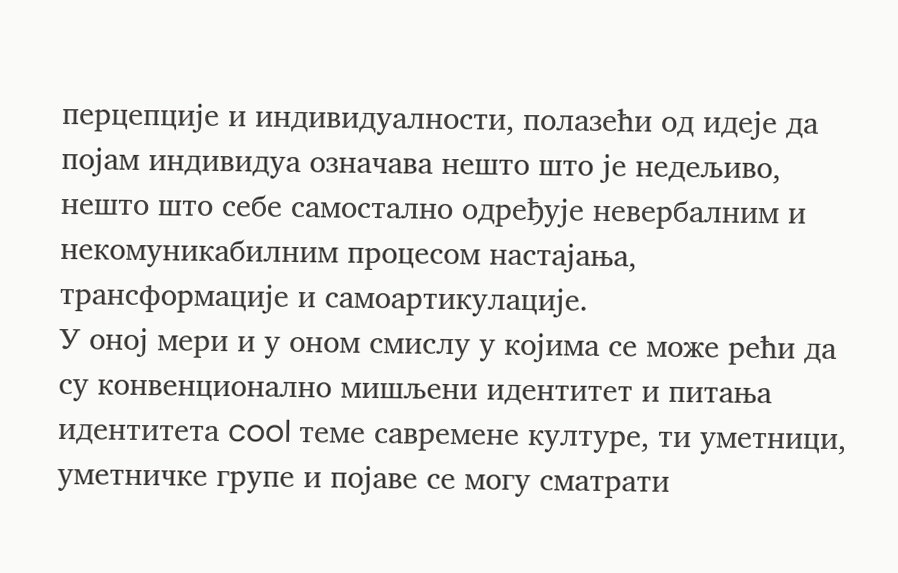перцепције и индивидуалности, полазећи од идеје да појам индивидуа означава нешто што је недељиво, нешто што себе самостално одређује невербалним и некомуникабилним процесом настајања, трансформације и самоартикулације.
У оној мери и у оном смислу у којима се може рећи да су конвенционално мишљени идентитет и питања идентитета cool теме савремене културе, ти уметници, уметничке групе и појаве се могу сматрати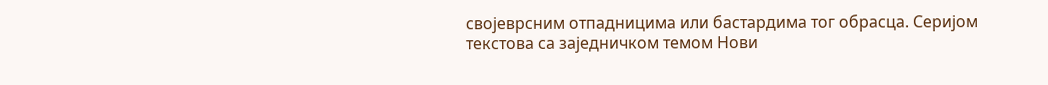својеврсним отпадницима или бастардима тог обрасца. Серијом текстова са заједничком темом Нови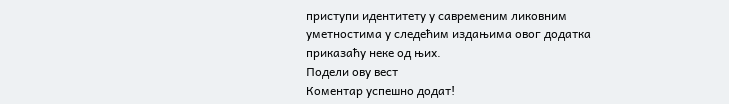приступи идентитету у савременим ликовним уметностима у следећим издањима овог додатка приказаћу неке од њих.
Подели ову вест
Комeнтар успeшно додат!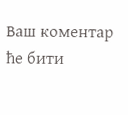Ваш комeнтар ћe бити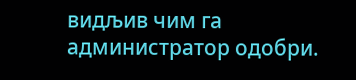видљив чим га администратор одобри.